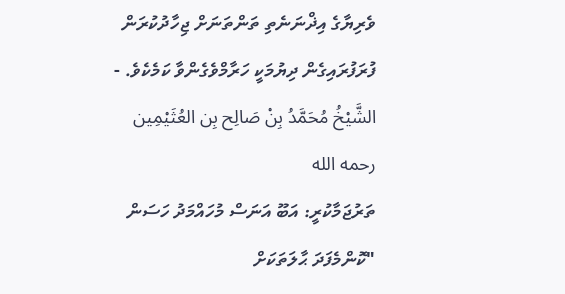ވެރިޔާގެ އިޛްނަނެތި ތަންތަނަށް ޖިހާދުކުރަން ފުރަފުރައިގެން ދިޔުމަކީ ހަރާމްވެގެންވާ ކަމެކެވެ. - الشَّيْخُ مُحَمَّدُ بِنْ صَالِح بِن العُثَيْمِين رحمه الله
ތަރުޖަމާކުރީ: އަބޫ އަނަސް މުހައްމަދު ހަސަން
"ކޮންމެފަދަ ޙާލަތަކަށް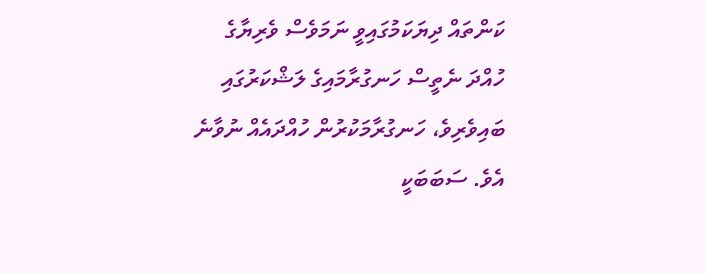ކަންތައް ދިޔަކަމުގައިވީ ނަމަވެސް ވެރިޔާގެ ހުއްދަ ނެތީސް ހަނގުރާމައިގެ ލަޝްކަރުގައި ބައިވެރިވެ، ހަނގުރާމަކުރުން ހުއްދައެއް ނުވާނެ އެވެ. ސަބަބަކީ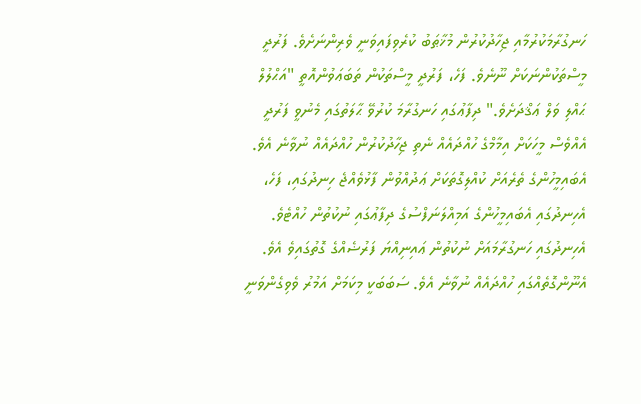ހަނގުރާމަކުރުމާއި ޖިހާދުކުރުން މުޚާޠަބު ކުރެވިފައިވަނީ ވެރިންނަށެވެ. ފަރުދީ މީސްތަކުންނަކަށް ނޫނެވެ. ފަހެ، ފަރުދީ މީސްތަކުން ތަބަޢަވުންއޮތީ "އަޙްލުލް ޙައްލި ވަލް ޢަޤްދަށެވެ." ދިފާޢުގައި ހަނގުރާމަ ކުރުވޭ ޙާލަތުގައި މެނުވީ ފަރުދީ އެއްވެސް މީހަކަށް އިމާމްގެ ހުއްދައެއް ނެތި ޖިހާދުކުރުން ހުއްދައެއް ނުވާނެ އެވެ. އެބައިމީހުންގެ ތެރެއަށް ކުއްލިގޮތަކަށް ޢަދުއްވުން ފާޅުވެއްޖެ ހިނދުގައި، ފަހެ، އެހިނދުގައި އެބައިމީހުންގެ އަމިއްލަނަފްސުގެ ދިފާޢުގައި ނުކުތުން ހުއްޓެވެ. އެހިނދުގައި ހަނގުރާމައަށް ނުކުތުން ޢައިނިއްޔަ ފަރުޟެއްގެ ގޮތުގައިވެ އެވެ. އެނޫންގޮތެއްގައި ހުއްދައެއް ނުވާނެ އެވެ. ސަބަބަކީ މިކަމަށް އަމުރު ވެވިގެންވަނީ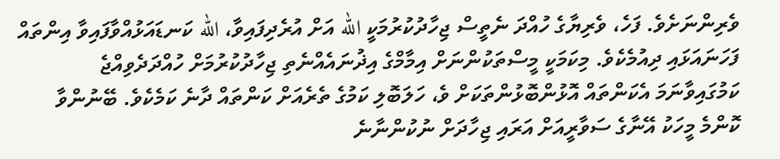ވެރިންނަށެވެ. ފަހެ، ވެރިޔާގެ ހުއްދަ ނެތީސް ޖިހާދުކުރުމަކީ الله އަށް އުރެދިފައިވާ، الله ކަނޑައަޅުއްވާފައިވާ އިންތައް ފަހަނައަޅައި ދިއުމެކެވެ. މިކަމަކީ މީސްތަކުންނަށް އިމާމްގެ އިޛުނައެއްނެތި ޖިހާދުކުރުމަށް ހުއްދަދެވިއްޖެ ކަމުގައިވާނަމަ އެކަންތައް އޮޅުންބޮޅުންތަކަށް ވެ، ހަލަބޮލި ކަމުގެ ތެރެއަށް ކަންތައް ދާނެ ކަމެކެވެ. ބޭނުންވާ ކޮންމެ މީހަކު އޭނާގެ ސަވާރީއަށް އަރައި ޖިހާދަށް ނުކުންނާނެ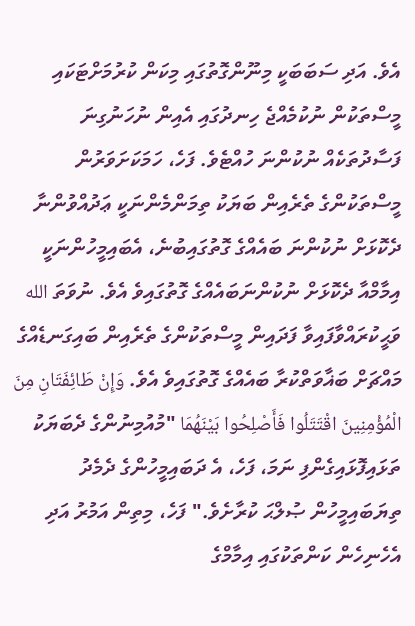އެވެ. އަދި ސަބަބަކީ މިނޫންގޮތުގައި މިކަން ކުރުމަށްޓަކައި މީސްތަކުން ނުކުމެއްޖެ ހިނދުގައި އެއިން ނުހަނުގިނަ ފަސާދުތަކެއް ނުކުންނަ ހުއްޓެވެ. ފަހެ، ހަމަކަށަވަރުން މީސްތަކުންގެ ތެރެއިން ބަޔަކު ތިމަންމެންނަކީ ޢަދުއްވުންނާ ދެކޮޅަށް ނުކުންނަ ބައެއްގެ ގޮތުގައިބުނެ، އެބައިމީހުންނަކީ އިމާމްއާ ދެކޮޅަށް ނުކުންނަބައެއްގެ ގޮތުގައިވެ އެވެ. ނުވަތަ الله ވަޙީކުރައްވާފައިވާ ފަދައިން މީސްތަކުންގެ ތެރެއިން ބައިގަނޑެއްގެ މައްޗަށް ބަޣާވަތްކުރާ ބައެއްގެ ގޮތުގައިވެ އެވެ. وَإِنْ طَائِفَتَانِ مِنَ الْمُؤْمِنِينَ اقْتَتَلُوا فَأَصْلِحُوا بَيْنَهُمَا "މުއުމިނުންގެ ދެބަޔަކު ތަޅައިފޮޅައިގެންފި ނަމަ، ފަހެ، އެ ދަބައިމީހުންގެ ދެމެދު ތިޔަބައިމީހުން ޞުލްޙަ ކުރާށެވެ." ފަހެ، މިތިން އަމުރު އަދި އެހެނިހެން ކަންތަކުގައި އިމާމްގެ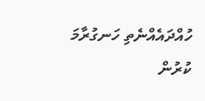ހުއްދައެއްނެތި ހަނގުރާމަ ކުރުން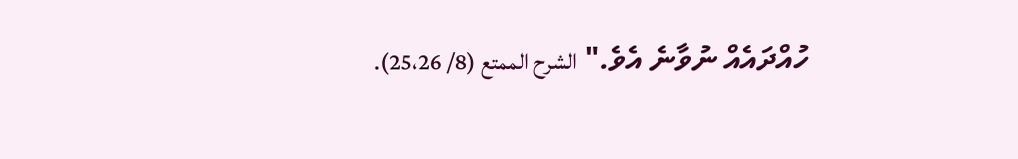ހުއްދައެއް ނުވާނެ އެވެ." الشرح الممتع (8/ 25،26).